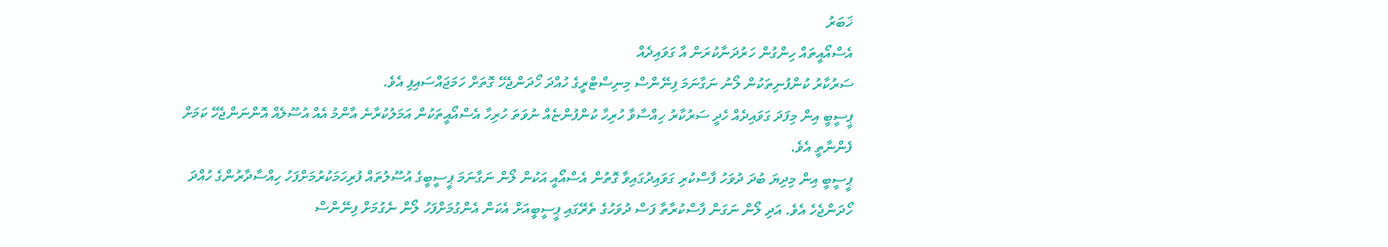ޚަބަރު
އެސްއޯއީތައް ހިންގުން ހަރުދަނާކުރަން އާ ގަވައިދެއް
ސަރުކާރު ކުންފުނިތަކުން ލޯނު ނަގާނަމަ ފިނޭންސް މިނިސްޓްރީގެ ހުއްދަ ހޯދަންޖެހޭ ގޮތަށް ހަމަޖައްސައިފި އެވެ.
ޕީސީބީ އިން މިފަދަ ގަވައިދެއް ހެދީ ސަރުކާރު ހިއްސާވާ ހުރިހާ ކުންފުންޏެއް ނުވަތަ ހުރިހާ އެސްއޯއީތަކުން އަމަލުކުރާނެ އާންމު އެއް އުސޫލެއް އޮންނަންޖެހޭ ކަމަށް ފެންނާތީ އެވެ.
ޕީސީބީ އިން މިދިޔަ ބުދަ ދުވަހު ފާސްކުރި ގަވައިދުގައިވާ ގޮތުން އެސްއޯއީ އަކުން ލޯން ނަގާނަމަ ޕީސީބީގެ އުސޫލުތައް ފުރިހަމަކުރުމަށްފަހު ހިއްސާދާރުންގެ ހުއްދަ ހޯދަންޖެހެ އެވެ. އަދި ލޯން ނަގަން ފާސްކުރާތާ ފަސް ދުވަހުގެ ތެރޭގައި ޕީސީބީއަށް އެކަން އެންގުމަށްފަހު ލޯން ނެގުމަށް ފިނޭންސް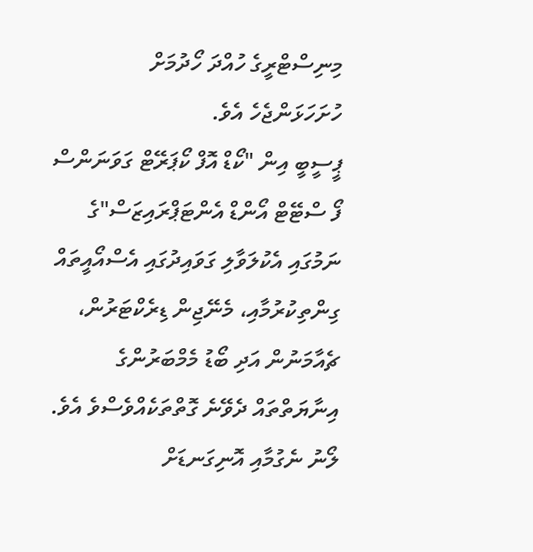މިނިސްޓްރީގެ ހުއްދަ ހޯދުމަށް ހުށަހަޅަންޖެހެ އެވެ.
ޕީސީބީ އިން "ކޯޑް އޮފް ކޯޕަރޭޓް ގަވަނަންސް ފޯ ސްޓޭޓް އޯންޑް އެންޓަޕްރައިޒަސް"ގެ ނަމުގައި އެކުލަވާލި ގަވައިދުގައި އެސްއޯއީތައް ގިންތިކުރުމާއި، މެނޭޖިން ޑިރެކްޓަރުން، ޗެއާމަނުން އަދި ބޯޑު މެމްބަރުންގެ އިނާޔަތްތައް ދެވޭނެ ގޮތްތަކެއްވެސްވެ އެވެ.
ލޯނު ނެގުމާއި އޮނިގަނޑަށް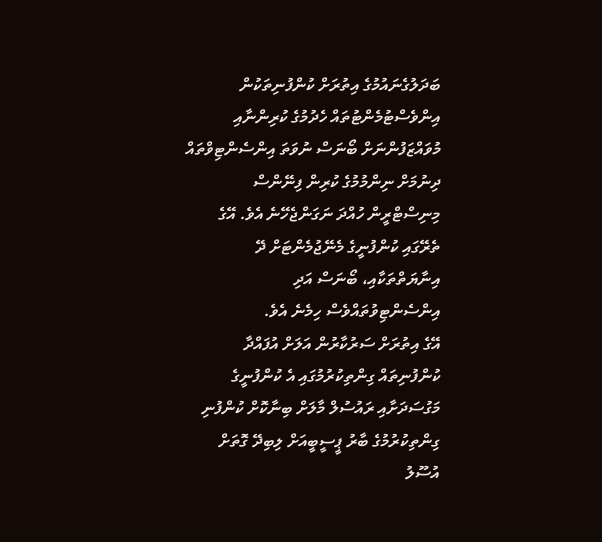ބަދަލުގެނައުމުގެ އިތުރަށް ކުންފުނިތަކުން އިންވެސްޓުމެންޓުތައް ހެދުމުގެ ކުރިންނާއި މުވައްޒަފުންނަށް ބޯނަސް ނުވަތަ އިންސެންޓިވްތައް ދިނުމަށް ނިންމުމުގެ ކުރިން ފިނޭންސް މިނިސްޓްރީން ހުއްދަ ނަގަންޖެހޭނެ އެވެ. އޭގެ ތެރޭގައި ކުންފުނީގެ މެނޭޖުމެންޓަށް ދޭ އިނާޔަތްތަކާއި، ބޯނަސް އަދި އިންސެންޓިވުތައްވެސް ހިމެނެ އެވެ.
އޭގެ އިތުރަށް ސަރުކާރުން އަލަށް އުފައްދާ ކުންފުނިތައް ގިންތިކުރުމުގައި އެ ކުންފުނީގެ މަގުސަދަށާއި ރައުސުލް މާލަށް ބިނާކޮށް ކުންފުނި ގިންތިކުރުމުގެ ބާރު ޕީސީބީއަށް ލިބިދޭ ގޮތަށް އުސޫލު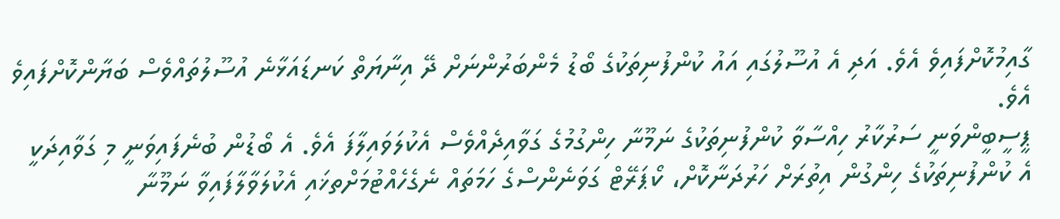ގާއިމުކޮށްފައިވެ އެވެ. އަދި އެ އުސޫލުގައި އައު ކުންފުނިތަކުގެ ބޯޑު މެންބަރުންނަށް ދޭ އިނާޔަތް ކަނޑައަޅާނެ އުސޫލުތައްވެސް ބަޔާންކޮށްފައިވެ އެވެ.
ޕީސީބީންވަނީ ސަރުކާރު ހިއްސާވާ ކުންފުނިތަކުގެ ނަމޫނާ ހިންގުމުގެ ގަވާއިދެއްވެސް އެކުލަވައިލާފަ އެވެ. އެ ބޯޑުން ބުނެފައިވަނީ މި ގަވާއިދަކީ އެ ކުންފުނިތަކުގެ ހިންގުން އިތުރަށް ހަރުދަނާކޮށް، ކޯޕަރޭޓް ގަވަނެންސްގެ ހަމަތައް ނެގެހެއްޓުމަށްތޚައި އެކުލަވާލާފައިވާ ނަމޫނާ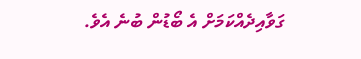ގަވާއިދެއްކަމަށް އެ ބޯޑުން ބުނެ އެވެ.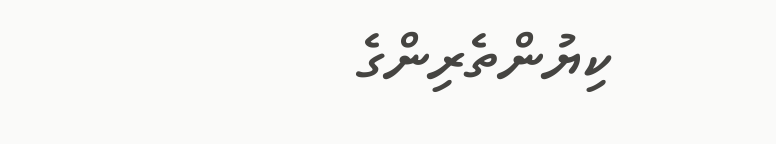ކިޔުންތެރިންގެ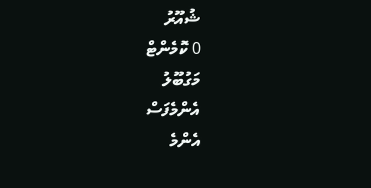ޝުއޫރު
0 ކޮމެންޓް
މަގުބޫލު
އެންމެފަސް
އެންމެ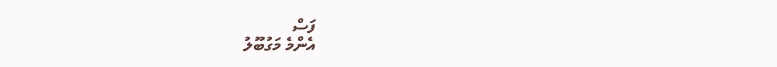ފަސް
އެންމެ މަގުބޫލު